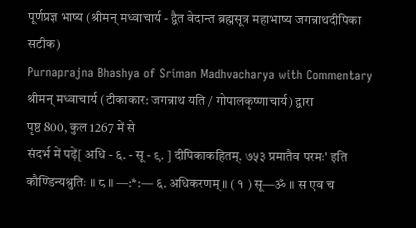पूर्णप्रज्ञ भाष्य (श्रीमन् मध्वाचार्य - द्वैत वेदान्त ब्रह्मसूत्र महाभाष्य जगन्नाथदीपिका सटीक)
Purnaprajna Bhashya of Sriman Madhvacharya with Commentary
श्रीमन् मध्वाचार्य (टीकाकार: जगन्नाथ यति / गोपालकृष्णाचार्य) द्वारा
पृष्ठ 800, कुल 1267 में से
संदर्भ में पढ़ें[ अधि - ६. - सू - ९. ] दीपिकाकहितम्. ७५३ प्रमातैव परमः' इति कौण्डिन्यश्रुतिः ॥ ८ ॥ —:*:— ६. अधिकरणम् ॥ ( १ ) सू—ॐ ॥ स एव च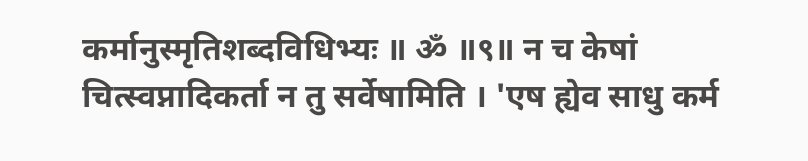कर्मानुस्मृतिशब्दविधिभ्यः ॥ ॐ ॥९॥ न च केषां चित्स्वप्नादिकर्ता न तु सर्वेषामिति । 'एष ह्येव साधु कर्म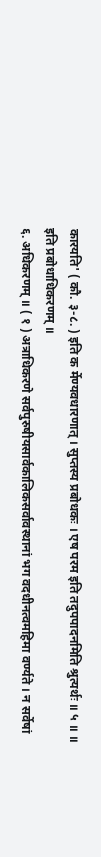कारयति' ( कौ. ३-८. ) इति क र्मेण्यवधारणात् । सुप्तस्य प्रबोधकः । एष परम इति तदुपपादनमिति श्रुत्यर्थः ॥ ५ ॥ ॥ इति प्रबोधाधिकरणम् ॥
६. अधिकरणम् ॥ ( १ ) अत्राधिकरणे सर्वपुरुषीयसार्वकालिकसर्वावस्थानां भग वदधीनत्वमहिमा वर्ण्यते । न सर्वेषां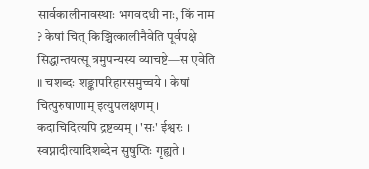सार्वकालीनावस्थाः भगवदधी नाः, किं नाम ? केषां चित् किञ्चित्कालीनैवेति पूर्वपक्षे सिद्धान्तयत्सू त्रमुपन्यस्य व्याचष्टे—स एवेति ॥ चशब्दः शङ्कापरिहारसमुच्चये । केषां चित्पुरुषाणाम् इत्युपलक्षणम् । कदाचिदित्यपि द्रष्टव्यम् । 'सः' ईश्वरः । स्वप्नादीत्यादिशब्देन सुषुप्तिः गृह्यते ।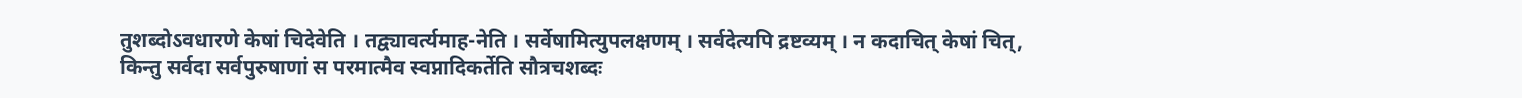तुशब्दोऽवधारणे केषां चिदेवेति । तद्व्यावर्त्यमाह-नेति । सर्वेषामित्युपलक्षणम् । सर्वदेत्यपि द्रष्टव्यम् । न कदाचित् केषां चित्, किन्तु सर्वदा सर्वपुरुषाणां स परमात्मैव स्वप्नादिकर्तेति सौत्रचशब्दः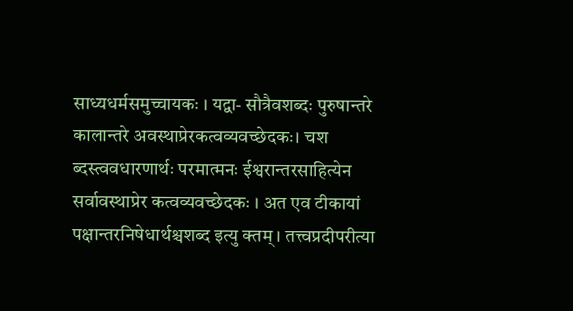साध्यधर्मसमुच्चायकः । यद्वा- सौत्रैवशब्दः पुरुषान्तरे कालान्तरे अवस्थाप्रेरकत्वव्यवच्छेदकः। चश ब्दस्त्ववधारणार्थः परमात्मनः ईश्वरान्तरसाहित्येन सर्वावस्थाप्रेर कत्वव्यवच्छेदकः । अत एव टीकायां पक्षान्तरनिषेधार्थश्चशब्द इत्यु क्तम् । तत्त्वप्रदीपरीत्या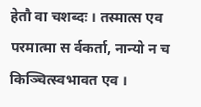हेतौ वा चशब्दः । तस्मात्स एव परमात्मा स र्वकर्ता, नान्यो न च किञ्चित्स्वभावत एव ।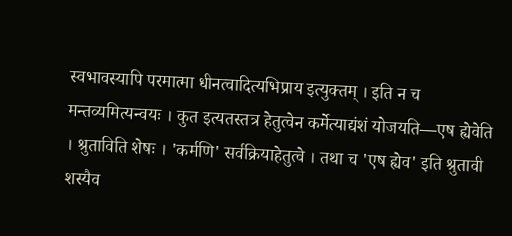स्वभावस्यापि परमात्मा धीनत्वादित्यभिप्राय इत्युक्तम् । इति न च मन्तव्यमित्यन्वयः । कुत इत्यतस्तत्र हेतुत्वेन कर्मेत्याद्यंशं योजयति—एष ह्येवेति । श्रुताविति शेषः । 'कर्मणि' सर्वक्रियाहेतुत्वे । तथा च 'एष ह्येव' इति श्रुतावी शस्यैव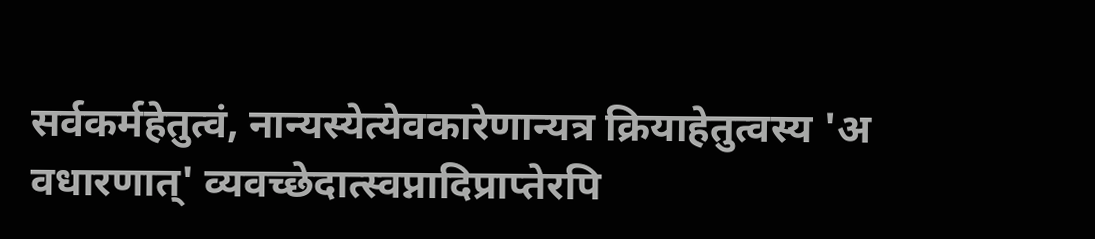सर्वकर्महेतुत्वं, नान्यस्येत्येवकारेणान्यत्र क्रियाहेतुत्वस्य 'अ वधारणात्' व्यवच्छेदात्स्वप्नादिप्राप्तेरपि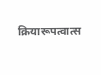क्रियारूपत्वात्स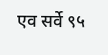एव सर्वे ९५